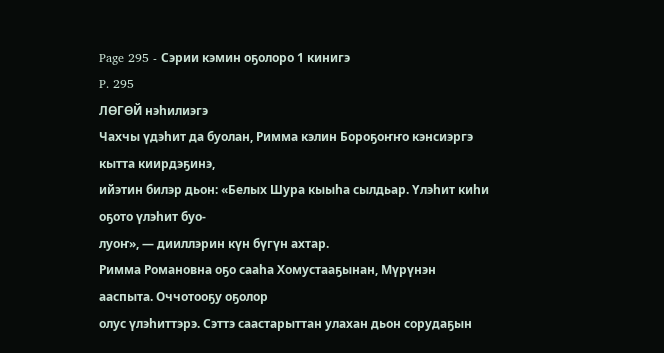Page 295 - Сэрии кэмин оҕолоро 1 кинигэ
P. 295
ЛӨГӨЙ нэһилиэгэ
Чахчы үдэһит да буолан, Римма кэлин Бороҕоҥҥо кэнсиэргэ кытта киирдэҕинэ,
ийэтин билэр дьон: «Белых Шура кыыһа сылдьар. Үлэһит киһи оҕото үлэһит буо-
луоҥ», — дииллэрин күн бүгүн ахтар.
Римма Романовна оҕо сааһа Хомустааҕынан, Мүрүнэн ааспыта. Оччотооҕу оҕолор
олус үлэһиттэрэ. Сэттэ саастарыттан улахан дьон сорудаҕын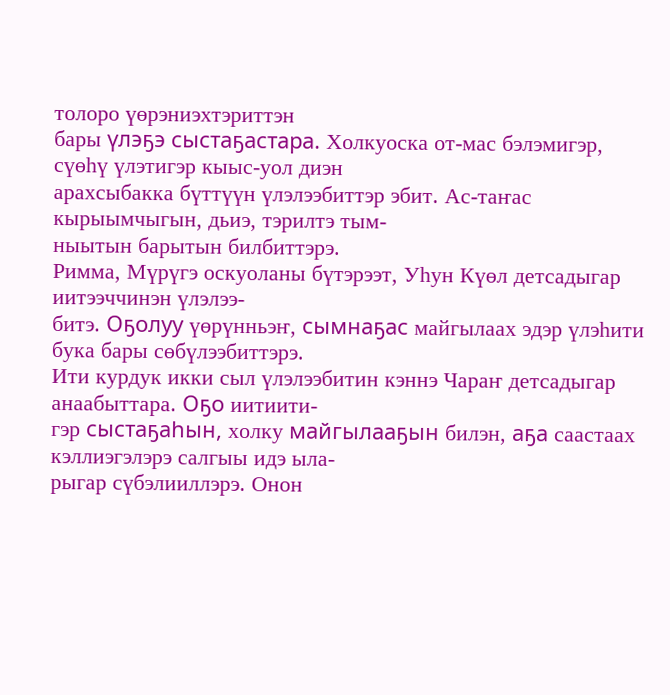толоро үөрэниэхтэриттэн
бары үлэҕэ сыстаҕастара. Холкуоска от-мас бэлэмигэр, сүөһү үлэтигэр кыыс-уол диэн
арахсыбакка бүттүүн үлэлээбиттэр эбит. Ас-таҥас кырыымчыгын, дьиэ, тэрилтэ тым-
ныытын барытын билбиттэрэ.
Римма, Мүрүгэ оскуоланы бүтэрээт, Уһун Күөл детсадыгар иитээччинэн үлэлээ-
битэ. Оҕолуу үөрүнньэҥ, сымнаҕас майгылаах эдэр үлэһити бука бары сөбүлээбиттэрэ.
Ити курдук икки сыл үлэлээбитин кэннэ Чараҥ детсадыгар анаабыттара. Оҕо иитиити-
гэр сыстаҕаһын, холку майгылааҕын билэн, аҕа саастаах кэллиэгэлэрэ салгыы идэ ыла-
рыгар сүбэлииллэрэ. Онон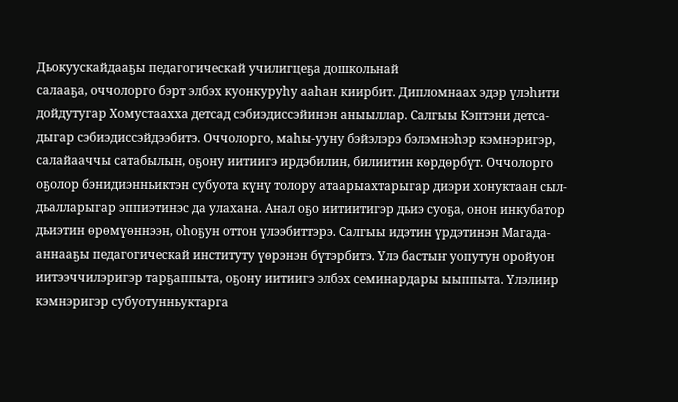Дьокуускайдааҕы педагогическай училигцеҕа дошкольнай
салааҕа, оччолорго бэрт элбэх куонкуруһу ааһан киирбит. Дипломнаах эдэр үлэһити
дойдутугар Хомустаахха детсад сэбиэдиссэйинэн аныыллар. Салгыы Кэптэни детса-
дыгар сэбиэдиссэйдээбитэ. Оччолорго, маһы-ууну бэйэлэрэ бэлэмнэһэр кэмнэригэр,
салайааччы сатабылын, оҕону иитиигэ ирдэбилин, билиитин көрдөрбүт. Оччолорго
оҕолор бэнидиэнньиктэн субуота күнү толору атаарыахтарыгар диэри хонуктаан сыл-
дьалларыгар эппиэтинэс да улахана. Анал оҕо иитиитигэр дьиэ суоҕа, онон инкубатор
дьиэтин өрөмүөннээн, оһоҕун оттон үлээбиттэрэ. Салгыы идэтин үрдэтинэн Магада-
аннааҕы педагогическай институту үөрэнэн бүтэрбитэ. Үлэ бастыҥ уопутун оройуон
иитээччилэригэр тарҕаппыта, оҕону иитиигэ элбэх семинардары ыыппыта. Үлэлиир
кэмнэригэр субуотунньуктарга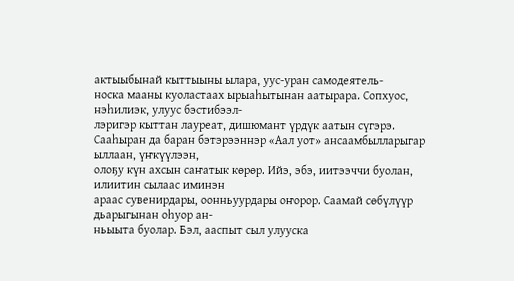актыыбынай кыттыыны ылара, уус-уран самодеятель-
носка мааны куоластаах ырыаһытынан аатырара. Сопхуос, нэһилиэк, улуус бэстибээл-
лэригэр кыттан лауреат, дишюмант үрдүк аатын сүгэрэ.
Сааһыран да баран бэтэрээннэр «Аал уот» ансаамбылларыгар ыллаан, үҥкүүлээн,
олоҕу күн ахсын саҥатык көрөр. Ийэ, эбэ, иитээччи буолан, илиитин сылаас иминэн
араас сувенирдары, оонньуурдары оҥорор. Саамай сөбүлүүр дьарыгынан оһуор ан-
ньыыта буолар. Бэл, ааспыт сыл улууска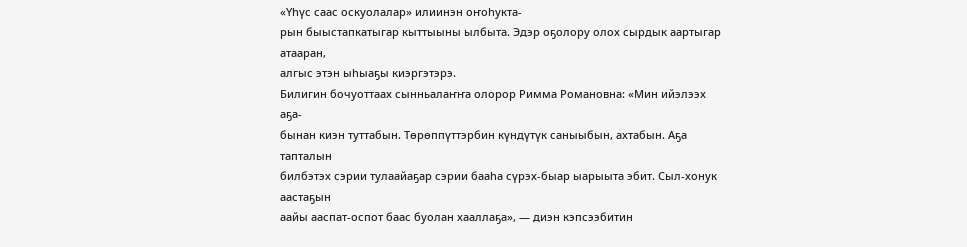«Үһүс саас оскуолалар» илиинэн оҥоһукта-
рын быыстапкатыгар кыттыыны ылбыта. Эдэр оҕолору олох сырдык аартыгар атааран,
алгыс этэн ыһыаҕы киэргэтэрэ.
Билигин бочуоттаах сынньалаҥҥа олорор Римма Романовна: «Мин ийэлээх аҕа-
бынан киэн туттабын. Төрөппүттэрбин күндүтүк саныыбын, ахтабын. Аҕа тапталын
билбэтэх сэрии тулаайаҕар сэрии бааһа сүрэх-быар ыарыыта эбит. Сыл-хонук аастаҕын
аайы ааспат-оспот баас буолан хааллаҕа», — диэн кэпсээбитин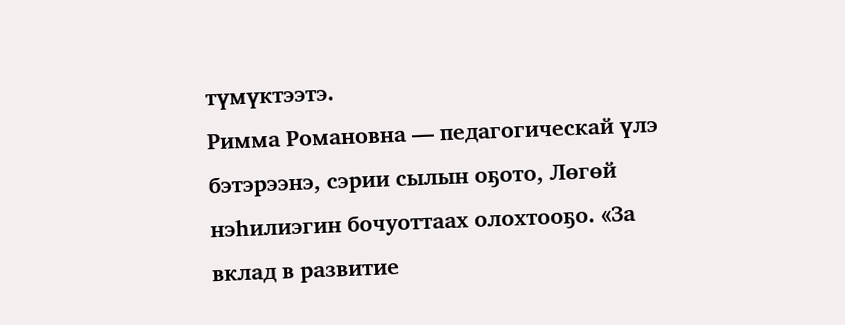түмүктээтэ.
Римма Романовна — педагогическай үлэ бэтэрээнэ, сэрии сылын оҕото, Лөгөй
нэһилиэгин бочуоттаах олохтооҕо. «За вклад в развитие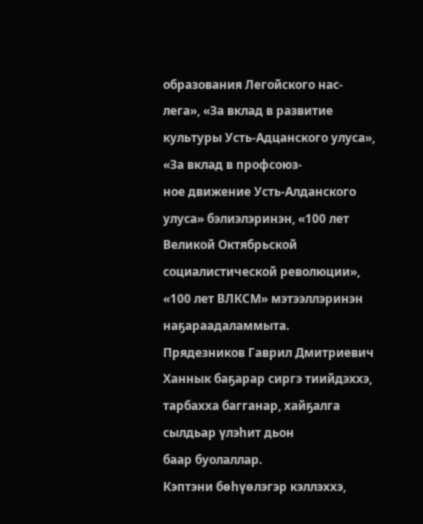образования Легойского нас-
лега», «За вклад в развитие культуры Усть-Адцанского улуса», «За вклад в профсоюз-
ное движение Усть-Алданского улуса» бэлиэлэринэн, «100 лет Великой Октябрьской
социалистической революции», «100 лет ВЛКСМ» мэтээллэринэн наҕараадаламмыта.
Прядезников Гаврил Дмитриевич
Ханнык баҕарар сиргэ тиийдэххэ, тарбахха багганар, хайҕалга сылдьар үлэһит дьон
баар буолаллар.
Кэптэни бөһүөлэгэр кэллэххэ,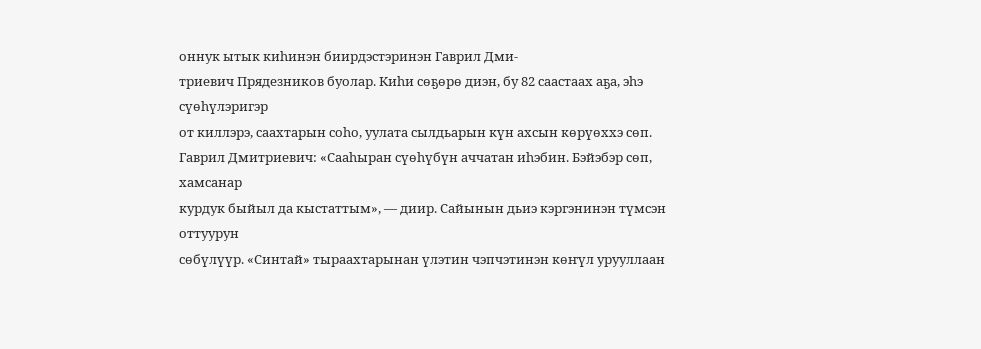оннук ытык киһинэн биирдэстэринэн Гаврил Дми-
триевич Прядезников буолар. Киһи сөҕөрө диэн, бу 82 саастаах аҕа, эһэ сүөһүлэригэр
от киллэрэ, саахтарын соһо, уулата сылдьарын күн ахсын көрүөххэ сөп.
Гаврил Дмитриевич: «Сааһыран сүөһүбүн аччатан иһэбин. Бэйэбэр сөп, хамсанар
курдук быйыл да кыстаттым», — диир. Сайынын дьиэ кэргэнинэн түмсэн оттуурун
сөбүлүүр. «Синтай» тыраахтарынан үлэтин чэпчэтинэн көҥүл урууллаан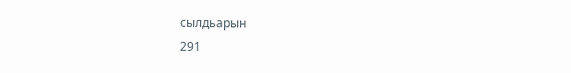сылдьарын
291